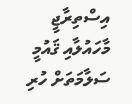އިސްތިރާޖީ މާހައުލާއި ޤައުމީ ސަލާމަތަށް ހުރި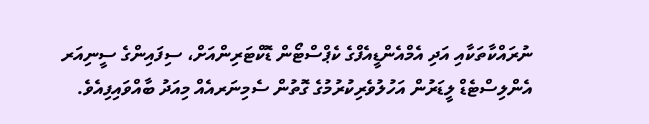ނުރައްކާތަކާއި އަދި އެމްއެންޑީއެފްގެ ކެޕްސްޓޯން ޑޮކްޓަރިންއަށް، ސިފައިންގެ ސީނިއަރ އެންލިސްޓެޑް ލީޑަރުން އަހުލުވެރިކުރުމުގެ ގޮތުން ސެމިނަރއެއް މިއަދު ބާއްވައިފިއެވެ.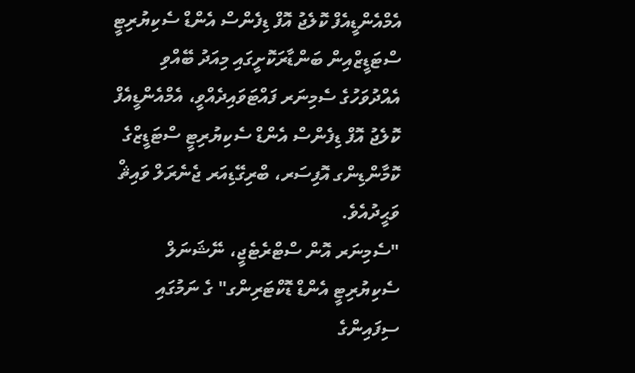އެމްއެންޑީއެފް ކޮލެޖު އޮފް ޑިފެންސް އެންޑް ސެކިޔުރިޓީ ސްޓަޑީޒްއިން ބަންޑާރަކޮށީގައި މިއަދު ބޭއްވި އެއްދުވަހުގެ ސެމިނަރ ފައްޓަވައިދެއްވީ، އެމްއެންޑީއެފް ކޮލެޖު އޮފް ޑިފެންސް އެންޑް ސެކިޔުރިޓީ ސްޓަޑީޒްގެ ކޮމާންޑިންގ އޮފިސަރ، ބްރިގޭޑިއަރ ޖެނެރަލް ވައިޘް ވަޙީދުއެވެ.
"ސެމިނަރ އޮން ސްޓްރެޓެޖީ، ނޭޝަނަލް ސެކިޔުރިޓީ އެންޑް ޑޮކްޓަރިންގ" ގެ ނަމުގައި ސިފައިންގެ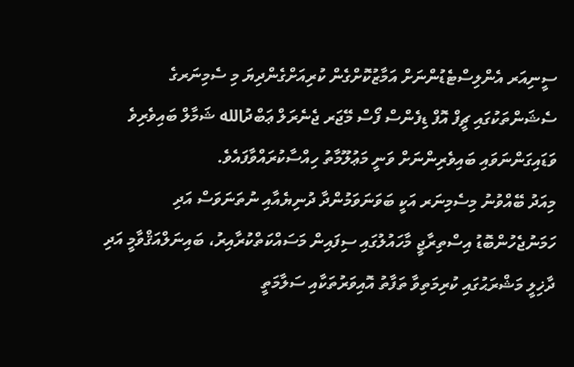ސީނިއަރ އެންލިސްޓެޑުންނަށް އަމާޒުކޮށްގެން ކުރިއަށްގެންދިޔަ މި ސެމިނަރގެ ސެޝަންތަކުގައި ޗީފް އޮފް ޑިފެންސް ފޯސް މޭޖަރ ޖެނެރަލް ޢަބްދުالله ޝަމާލް ބައިވެރިވެ ވަޑައިގަންނަވައި ބައިވެރިންނަށް ވަނީ މަޢުލޫމާތު ހިއްސާކުރައްވާފައެވެ.
މިއަދު ބޭއްވުނު މިސެމިނަރ އަކީ ބަވަނަވަމުންދާ ދުނިޔެއާއި ނުތަނަވަސް އަދި ހަމަނުޖެހުންބޮޑު އިސްތިރާޖީ މާހައުލުގައި ސިފައިން މަސައްކަތްކުރާއިރު، ބައިނަލްއަޤްވާމީ އަދި ދާޚިލީ މަޝްރަޙުގައި ކުރިމަތިވާ ތަފާތު އޮއިވަރުތަކާއި ސަލާމަތީ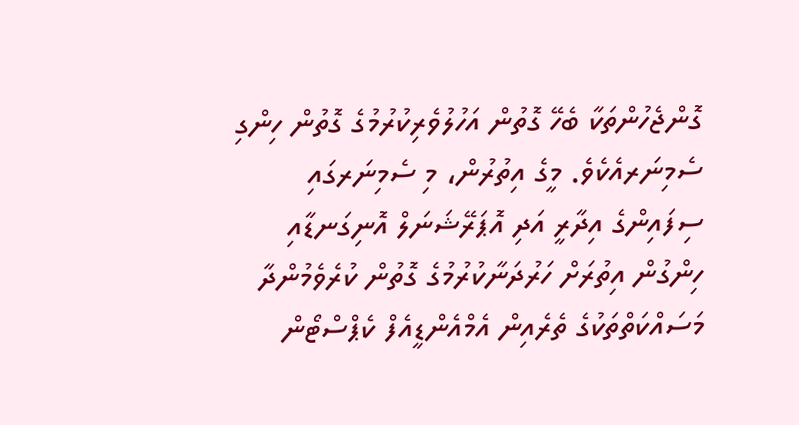ގޮންޖެހުންތަކާ ބެހޭ ގޮތުން އަހުލުވެރިކުރުމުގެ ގޮތުން ހިންގި ސެމިނަރއެކެވެ. މީގެ އިތުރުން، މި ސެމިނަރގައި ސިފައިންގެ އިދާރީ އަދި އޮޕަރޭޝަނަލް އޮނިގަނޑާއި ހިންގުން އިތުރަށް ހަރުދަނާކުރުމުގެ ގޮތުން ކުރެވެމުންދާ މަސައްކަތްތަކުގެ ތެރެއިން އެމްއެންޑީއެފް ކެޕްސްޓޯން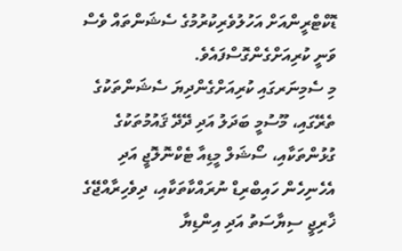ޑޮކްޓްރީންއަށް އަހުލުވެރިކުރުމުގެ ސެޝަންތައް ވެސް ވަނީ ކުރިއަށްގެންގޮސްފައެވެ.
މި ސެމިނަރގައި ކުރިއަށްގެންދިޔަ ސެޝަންތަކުގެ ތެރޭގައި، މޫސުމީ ބަދަލު އަދި ދޭދޭ ޤައުމުތަކުގެ ގުޅުންތަކާއި، ސޯޝަލް މީޑިއާ ޓެކްނޮލޮޖީ އަދި އެހެނިހެން ހައިބްރިޑް ނުރައްކާތަކާއި، ދިވެހިރާއްޖޭގެ ޚާރިޖީ ސިޔާސަތު އަދި އިންޑިޔާ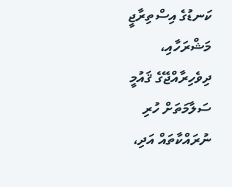ކަނޑުގެ އިސްތިރާޖީ މަޝްރަހާއި، ދިވެހިރާއްޖޭގެ ޤައުމީ ސަލާމަތަށް ހުރި ނުރައްކާތައް އަދި،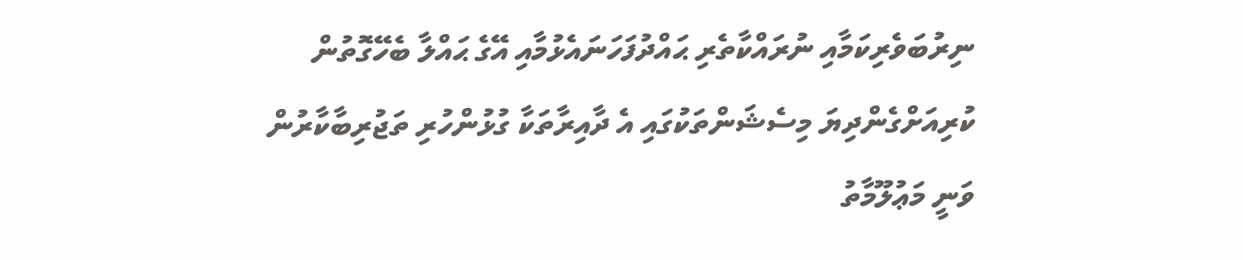ނިރުބަވެރިކަމާއި ނުރައްކާތެރި ޙައްދުފަހަނައެޅުމާއި އޭގެ ޙައްލާ ބެހޭގޮތުން ކުރިއަށްގެންދިޔަ މިސެޝަންތަކުގައި އެ ދާއިރާތަކާ ގުޅުންހުރި ތަޖުރިބާކާރުން ވަނީ މަޢުލޫމާތު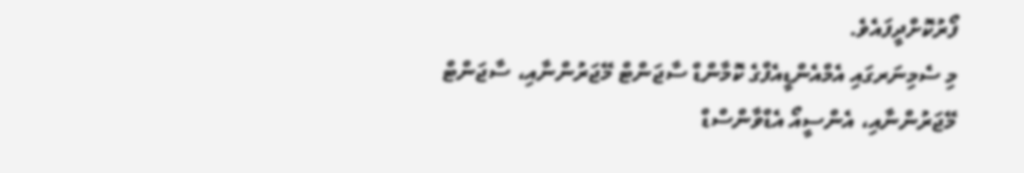ފޯރުކޮށްދީފައެވެ.
މި ސެމިނަރގައި އެމްއެންޑީއެފްގެ ކޮމާންޑް ސާޖަންޓް މޭޖަރުންނާއި، ސާޖަންޓް މޭޖަރުންނާއި، އެންސީއޯ އެޑްވާންސްޑް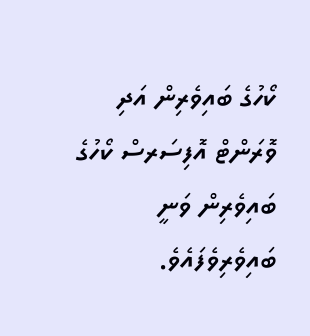ކޯހުގެ ބައިވެރިން އަދި ވޮރަންޓް އޮފިސަރސް ކޯހުގެ ބައިވެރިން ވަނީ ބައިވެރިވެފައެވެ.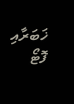ޚަބަރާއި ފޮޓޯ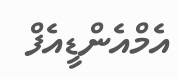އެމްއެންޑީއެފް